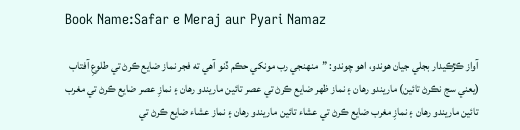Book Name:Safar e Meraj aur Pyari Namaz

آواز ڪڙڪيدار بجلي جيان هوندو، اهو چوندو: ”منهنجي رب مونکي حڪم ڏنو آهي ته فجر نماز ضايع ڪرڻ تي طلوعِ آفتاب (يعني سج نڪرڻ تائين) ماريندو رهان ۽ نماز ظهر ضايع ڪرڻ تي عصر تائين ماريندو رهان ۽ نمازِ عصر ضايع ڪرڻ تي مغرب تائين ماريندو رهان ۽ نمازِ مغرب ضايع ڪرڻ تي عشاء تائين ماريندو رهان ۽ نماز عشاء ضايع ڪرڻ تي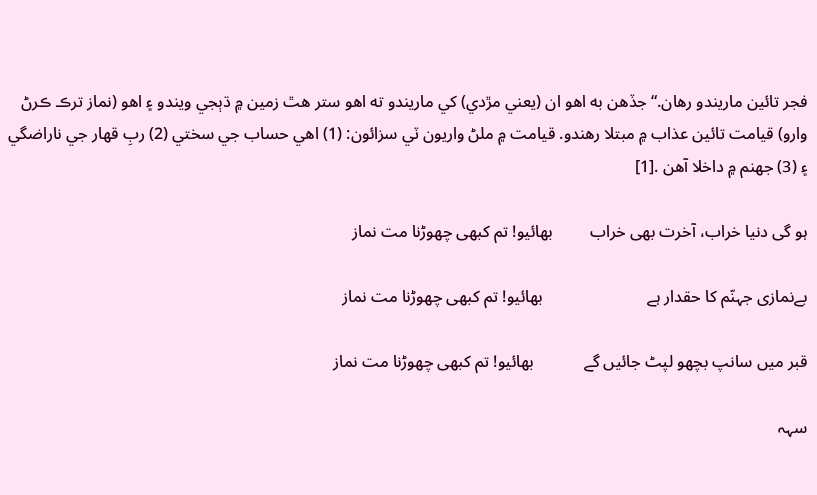فجر تائين ماريندو رهان.“ جڏهن به اهو ان (يعني مڙدي) کي ماريندو ته اهو ستر هٿ زمين ۾ ڌٻجي ويندو ۽ اهو (نماز ترڪ ڪرڻ وارو) قيامت تائين عذاب ۾ مبتلا رهندو. قيامت ۾ ملڻ واريون ٽي سزائون: (1) اهي حساب جي سختي (2) ربِ قهار جي ناراضگي ۽ (3) جهنم ۾ داخلا آھن .[1]

ہو گی دنیا خراب، آخرت بھی خراب         بھائیو! تم کبھی چھوڑنا مت نماز

بےنمازی جہنّم کا حقدار ہے                         بھائیو! تم کبھی چھوڑنا مت نماز

قبر میں سانپ بچھو لپٹ جائیں گے            بھائیو! تم کبھی چھوڑنا مت نماز

سہہ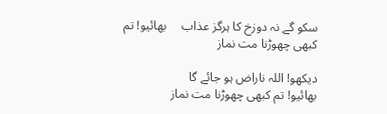سکو گے نہ دوزخ کا ہرگز عذاب     بھائیو! تم کبھی چھوڑنا مت نماز

دیکھو! اللہ ناراض ہو جائے گا                     بھائیو! تم کبھی چھوڑنا مت نماز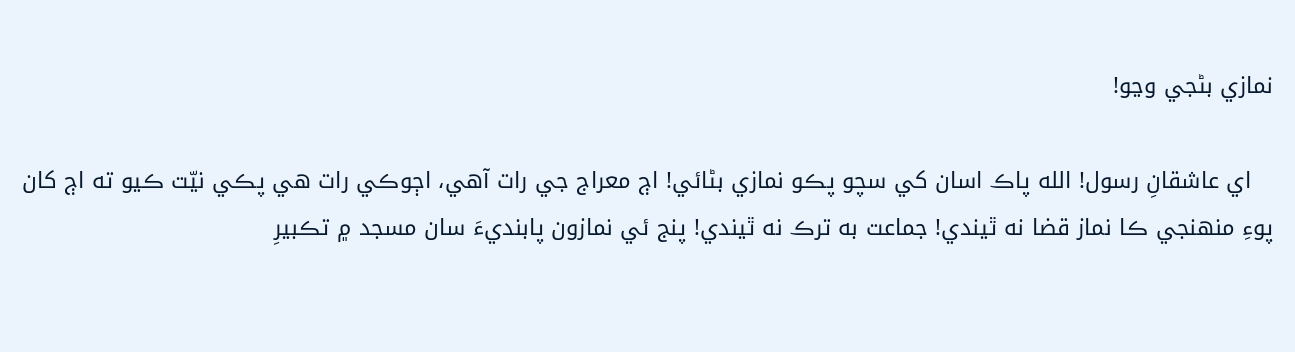نمازي بڻجي وڃو!

   اي عاشقانِ رسول! الله پاڪ اسان کي سچو پڪو نمازي بڻائي! اڄ معراج جي رات آهي، اڄوڪي رات هي پڪي نيّت ڪيو ته اڄ کان پوءِ منهنجي ڪا نماز قضا نه ٿيندي! جماعت به ترڪ نه ٿيندي! پنج ئي نمازون پابنديءَ سان مسجد ۾ تڪبيرِ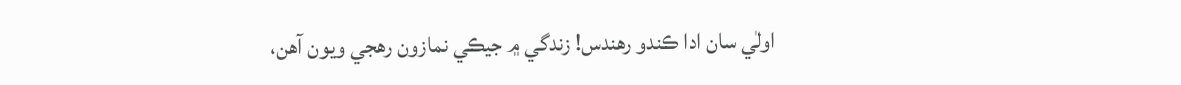اولٰي سان ادا ڪندو رهندس! زندگي ۾ جيڪي نمازون رهجي ويون آهن،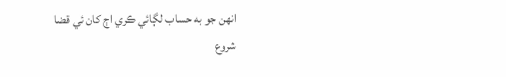انهن جو به حساب لڳائي ڪري اڄ کان ئي قضا شروع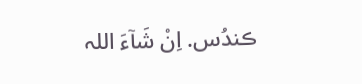ڪندُس. اِنْ شَآءَ اللہ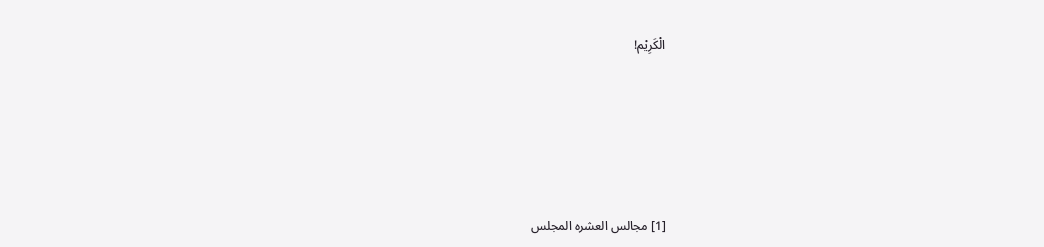الْکَرِیْم!








[1] مجالس العشرہ المجلس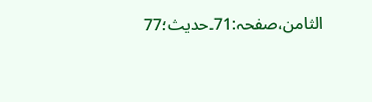الثامن،صفحہ:71۔حديث؛77